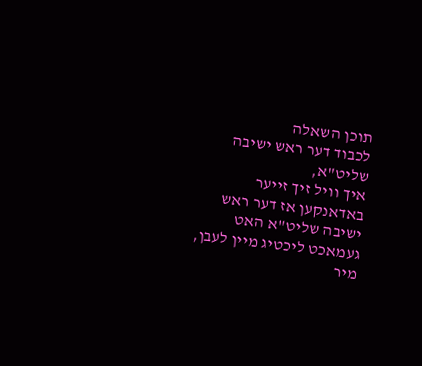תוכן השאלה
לכבוד דער ראש ישיבה שליט"א,
איך וויל זיך זייער באדאנקען אז דער ראש ישיבה שליט"א האט געמאכט ליכטיג מיין לעבן, מיר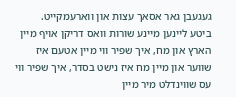געגעבן גאר אסאך עצות און ווארעמקייט.
ביטע ליינען מיינע שורות וואס דריקן אויף מיין הארץ און מח, איך שפיר ווי מיין אטעם איז שווער און מיין מח איז נישט בסדר, איך שפיר ווי עס שווינדלט מיר מיין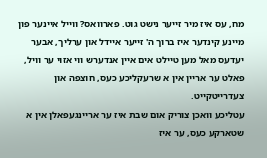מח, עס איז מיר זייער נישט גוט. פארוואס? ווייל איינער פון מיינע קינדער איז ברוך ה' זייער איידל און ערליך, אבער יעדעס מאל מען טיילט אים איין אנדערש ווי אזוי ער וויל, פאלט ער אריין אין א שרעקליכע כעס, חוצפה און צעדרייטקייט.
עטליכע וואכן צוריק אום שבת איז ער אריינגעפאלן אין א שטארקע כעס, ער איז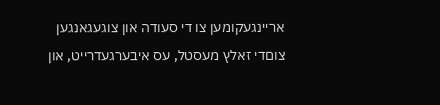אריינגעקומען צו די סעודה און צוגעגאנגען צוםדי זאלץ מעסטל, עס איבערגעדרייט, און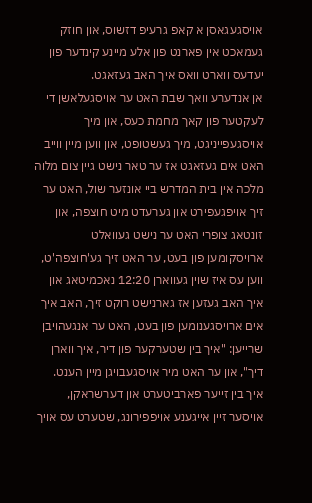אויסגעגאסן א קאפ גרעיפ דזשוס, און חוזק געמאכט אין פארנט פון אלע מיינע קינדער פון יעדעס ווארט וואס איך האב געזאגט.
אן אנדערע וואך שבת האט ער אויסגעלאשן די לעקטער פון קאך מחמת כעס, און מיך אויסגעפייניגט, מיך געשטופט, און ווען מיין ווייב האט אים געזאגט אז ער טאר נישט גיין צום מלוה מלכה אין בית המדרש ביי אונזער שול, האט ער זיך אויפגעפירט און גערעדט מיט חוצפה, און זונטאג צופרי האט ער נישט געוואלט ארויסקומען פון בעט, ער האט זיך גע'חוצפה'ט, ווען עס איז שוין געווארן 12:20 נאכמיטאג און איך האב געזען אז גארנישט רוקט זיך, האב איך אים ארויסגענומען פון בעט, האט ער אנגעהויבן שרייען: "איך בין שטערקער פון דיר, איך ווארן דיך", און ער האט מיר אויסגעבויגן מיין הענט.
איך בין זייער פארביטערט און דערשראקן, אויסער זיין אייגענע אויפפירונג, שטערט עס אויך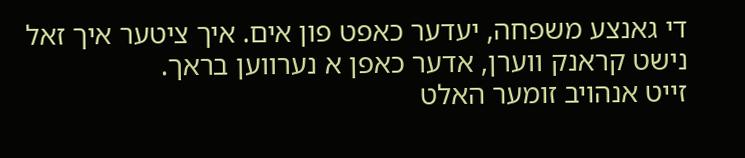די גאנצע משפחה, יעדער כאפט פון אים. איך ציטער איך זאל נישט קראנק ווערן, אדער כאפן א נערווען בראך.
זייט אנהויב זומער האלט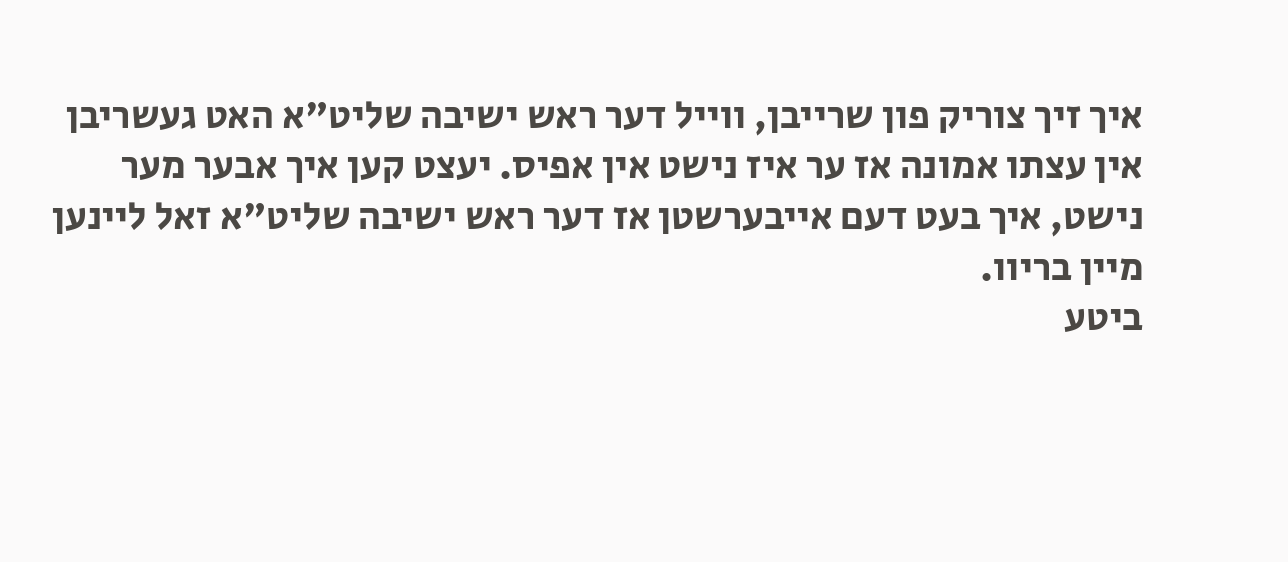איך זיך צוריק פון שרייבן, ווייל דער ראש ישיבה שליט"א האט געשריבן אין עצתו אמונה אז ער איז נישט אין אפיס. יעצט קען איך אבער מער נישט, איך בעט דעם אייבערשטן אז דער ראש ישיבה שליט"א זאל ליינען מיין בריוו.
ביטע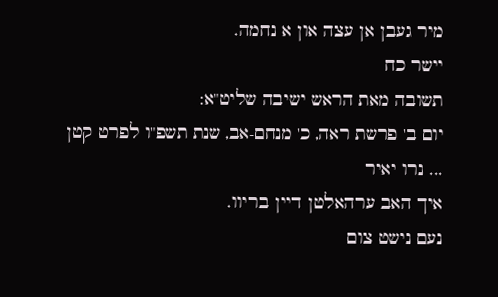מיר געבן אן עצה און א נחמה.
יישר כח
תשובה מאת הראש ישיבה שליט"א:
יום ב' פרשת ראה, כ' מנחם-אב, שנת תשפ"ו לפרט קטן
... נרו יאיר
איך האב ערהאלטן דיין בריוו.
נעם נישט צום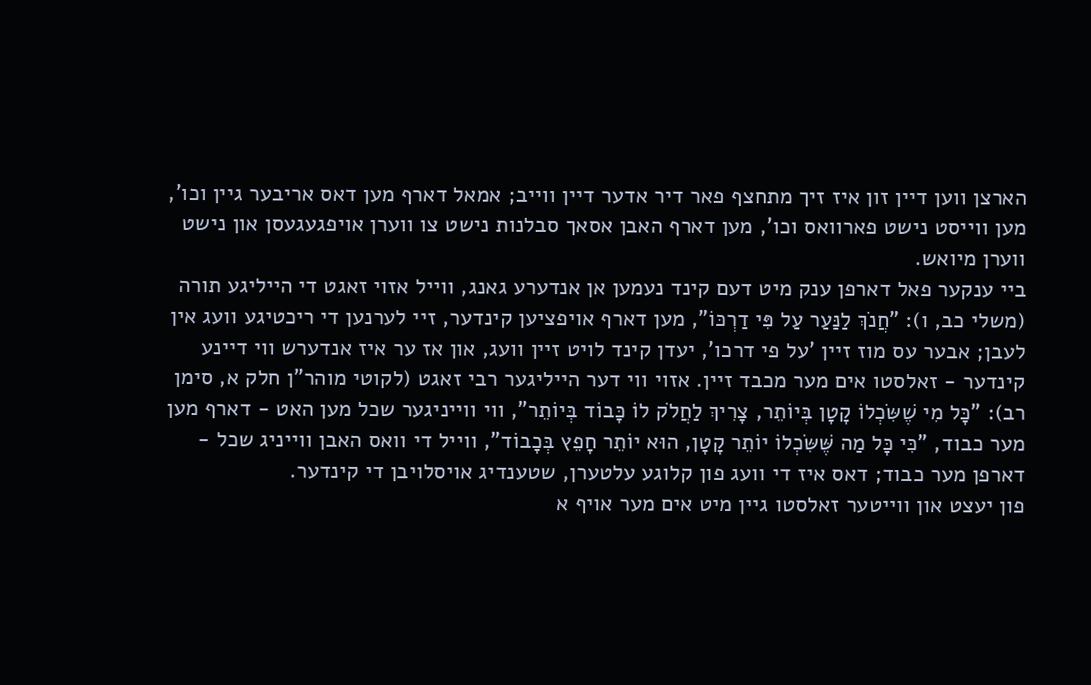הארצן ווען דיין זון איז זיך מתחצף פאר דיר אדער דיין ווייב; אמאל דארף מען דאס אריבער גיין וכו', מען ווייסט נישט פארוואס וכו', מען דארף האבן אסאך סבלנות נישט צו ווערן אויפגעגעסן און נישט ווערן מיואש.
ביי ענקער פאל דארפן ענק מיט דעם קינד נעמען אן אנדערע גאנג, ווייל אזוי זאגט די הייליגע תורה (משלי כב, ו): "חֲנֹךְ לַנַּעַר עַל פִּי דַרְכּוֹ", מען דארף אויפציען קינדער, זיי לערנען די ריכטיגע וועג אין לעבן; אבער עס מוז זיין 'על פי דרכו', יעדן קינד לויט זיין וועג, און אז ער איז אנדערש ווי דיינע קינדער - זאלסטו אים מער מכבד זיין. אזוי ווי דער הייליגער רבי זאגט (לקוטי מוהר"ן חלק א, סימן רב): "כָּל מִי שֶׁשִּׂכְלוֹ קָטָן בְּיוֹתֵר, צָרִיךְ לַחֲלֹק לוֹ כָּבוֹד בְּיוֹתֵר", ווי ווייניגער שכל מען האט - דארף מען מער כבוד, "כִּי כָּל מַה שֶּׁשִּׂכְלוֹ יוֹתֵר קָטָן, הוּא יוֹתֵר חָפֵץ בְּכָבוֹד", ווייל די וואס האבן ווייניג שכל - דארפן מער כבוד; דאס איז די וועג פון קלוגע עלטערן, שטענדיג אויסלויבן די קינדער.
פון יעצט און ווייטער זאלסטו גיין מיט אים מער אויף א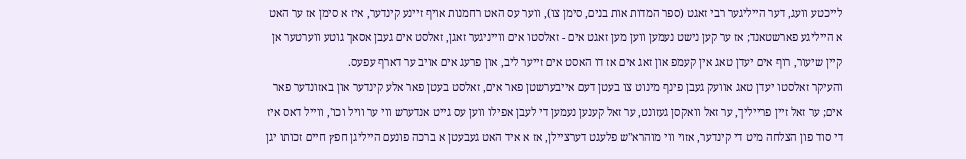לייכטע וועג, דער הייליגער רבי זאגט (ספר המדות אות בנים, סימן צו), ווער עס האט רחמנות אויף זיינע קינדער, איז א סימן אז ער האט א הייליגע פארשטאנד; אז ער קען נישט נעמען ווען מען זאגט אים - זאלסטו אים ווייניגער זאגן, זאלסט אים געבן אסאך גוטע ווערטער אן קיין שיעור, רוף אים יעדן טאג אין קעמפ און זאג אים אז דו האסט אים זייער ליב, און פרעג אים אויב ער דארף עפעס.
והעיקר זאלסטו יעדן טאג אוועק געבן פינף מינוט צו בעטן דעם אייבערשטן פאר אים, זאלסט בעטן פאר אלע קינדער און באזונדער פאר אים; ער זאל זיין פרייליך, ער זאל וואקסן געזונט, ער זאל קענען נעמען די לעבן אפילו ווען עס גייט אנדערש ווי ער וויל וכו', ווייל דאס איז די סוד פון הצלחה מיט די קינדער, אזוי ווי מוהרא"ש פלעגט דערציילן, אז א איד האט געבעטן א ברכה פונעם הייליגן חפץ חיים זכותו יגן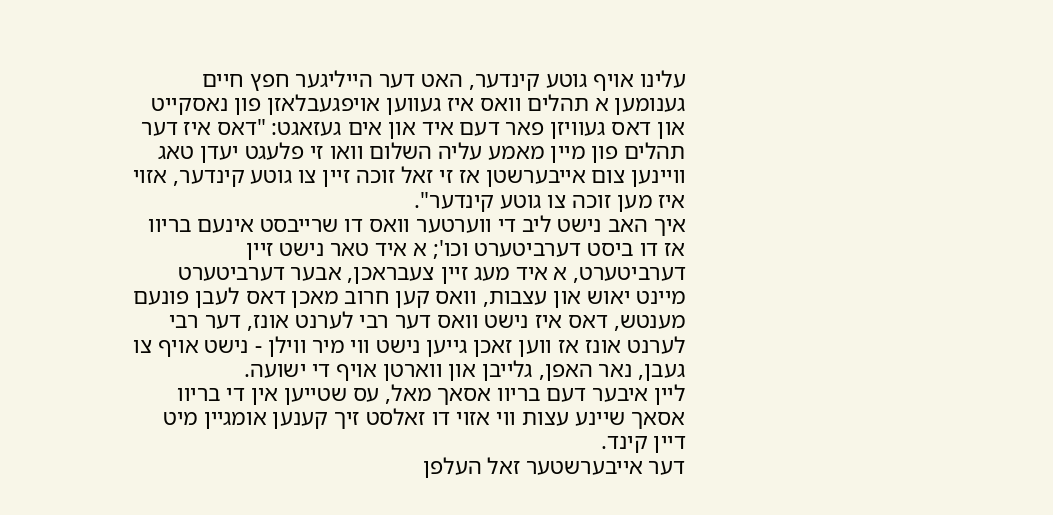עלינו אויף גוטע קינדער, האט דער הייליגער חפץ חיים גענומען א תהלים וואס איז געווען אויפגעבלאזן פון נאסקייט און דאס געוויזן פאר דעם איד און אים געזאגט: "דאס איז דער תהלים פון מיין מאמע עליה השלום וואו זי פלעגט יעדן טאג וויינען צום אייבערשטן אז זי זאל זוכה זיין צו גוטע קינדער, אזוי איז מען זוכה צו גוטע קינדער".
איך האב נישט ליב די ווערטער וואס דו שרייבסט אינעם בריוו אז דו ביסט דערביטערט וכו'; א איד טאר נישט זיין דערביטערט, א איד מעג זיין צעבראכן, אבער דערביטערט מיינט יאוש און עצבות, וואס קען חרוב מאכן דאס לעבן פונעם מענטש, דאס איז נישט וואס דער רבי לערנט אונז, דער רבי לערנט אונז אז ווען זאכן גייען נישט ווי מיר ווילן - נישט אויף צו געבן, נאר האפן, גלייבן און ווארטן אויף די ישועה.
ליין איבער דעם בריוו אסאך מאל, עס שטייען אין די בריוו אסאך שיינע עצות ווי אזוי דו זאלסט זיך קענען אומגיין מיט דיין קינד.
דער אייבערשטער זאל העלפן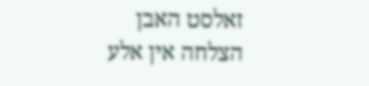זאלסט האבן הצלחה אין אלע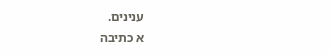ענינים.
א כתיבה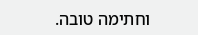וחתימה טובה.